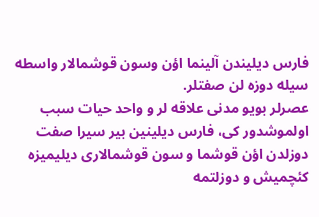فارس دیلیندن آلینما اؤن وسون قوشمالار واسطه سیله دوزه لن صفتلر.
عصرلر بویو مدنی علاقه لر و واحد حیات سبب اولموشدور کی، فارس دیلینین بیر سیرا صفت دوزلدن اؤن قوشما و سون قوشمالاری دیلیمیزه کئچمیش و دوزلتمه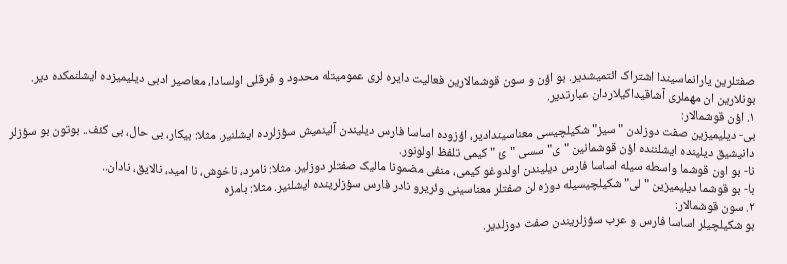صفتلرین یارانماسیندا اشتراک ائتمیشدیر. بو اؤن و سون قوشمالارین فعالیت دایره لری عمومیتله محدود و فرقلی اولسادا، معاصیر ادبی دیلیمیزده ایشلنمکده دیر. بونلارین ان مهملری آشاقیداکیلاردان عبارتدیر.
١. اؤن قوشمالار:
بی- دیلیمیزین صفت دوزلدن "سیز" شکیلچیسی معناسیندادیر، اؤزوده اساسا فارس دیلیندن آلینمیش سؤزلرده ایشلنیر. مثلا: بیکار، بی حال، بی کئف.. بوتون بو سؤزلر دانیشیق دیلینده ایشلننده اؤن قوشمانین "ی" سسی "ئ " کیمی تلفظ اولونور.
نا- بو اون قوشما واسطه سیله اساسا فارس دیلیندن اولدوغو کیمی، منفی مضمونا مالیک صفتلر دوزلیر. مثلا: نامرد، ناخوش، نا امید، نالایق، نادان..
با- بو قوشما دیلیمیزین "لی" شکیلچیسیله دوزه لن صفتلر معناسینی وئریرو نادر فارس سؤزلرینده ایشلنیر. مثلا: بامزه
٢. سون قوشمالار:
بو شکیلچیلر اساسا فارس و عرب سؤزلریندن صفت دوزلدیر.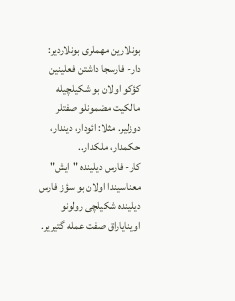بونلارین مهملری بونلاردیر:
دار- فارسجا داشتن فعلینین کؤکو اولان بو شکیلچیله مالکیت مضمونلو صفتلر دوزلیر. مثلا: ائودار، دیندار، حکمدار، ملکدار..
کار- فارس دیلینده "ایش" معناسیندا اولان بو سؤز فارس دیلینده شکیلچی رولونو اوینایاراق صفت عمله گتیریر.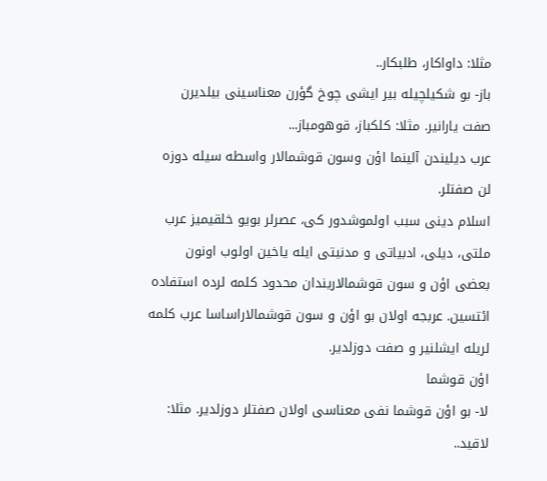مثلا: داواکار، طلبکار..
باز- بو شکیلچیله بیر ایشی چوخ گؤرن معناسینی بیلدیرن صفت یارانیر. مثلا: کلکباز، قوهومباز...
عرب دیلیندن آلینما اؤن وسون قوشمالار واسطه سیله دوزه لن صفتلر.
اسلام دینی سبب اولموشدور کی، عصرلر بویو خلقیمیز عرب ملتی، دیلی، ادبیاتی و مدنیتی ایله یاخین اولوب اونون بعضی اؤن و سون قوشمالاریندان محدود کلمه لرده استفاده ائتسین. عربجه اولان بو اؤن و سون قوشمالاراساسا عرب کلمه لریله ایشلنیر و صفت دوزلدیر.
اؤن قوشما
لا- بو اؤن قوشما نفی معناسی اولان صفتلر دوزلدیر. مثلا: لاقید..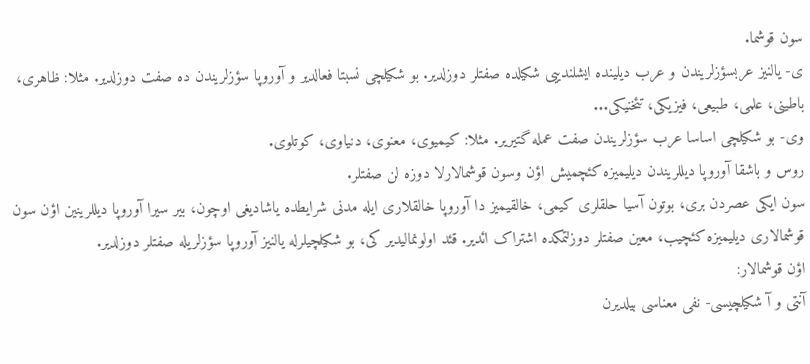سون قوشما.
ی- یالنیز عربسؤزلریندن و عرب دیلینده ایشلندییی شکیلده صفتلر دوزلدیر. بو شکیلچی نسبتا فعالدیر و آوروپا سؤزلریندن ده صفت دوزلدیر. مثلا: ظاهری، باطینی، علمی، طبیعی، فیزیکی، تئخنیکی...
وی- بو شکیلچی اساسا عرب سؤزلریندن صفت عمله گتیریر. مثلا: کیمیوی، معنوی، دنیاوی، کوتلوی.
روس و باشقا آوروپا دیللریندن دیلیمیزه کئچمیش اؤن وسون قوشمالارلا دوزه لن صفتلر.
سون ایکی عصردن بری، بوتون آسیا حلقلری کیمی، خالقیمیز دا آوروپا خالقلاری ایله مدنی شرایطده یاشادیغی اوچون، بیر سیرا آوروپا دیللرینین اؤن سون قوشمالاری دیلیمیزه کئچیب، معین صفتلر دوزلتمکده اشتراک ائدیر. قئد اولونمالیدیر کی، بو شکیلچیلرله یالنیز آوروپا سؤزلریله صفتلر دوزلدیر.
اؤن قوشمالار:
آنتی و آ شکیلچیسی- نفی معناسی بیلدیرن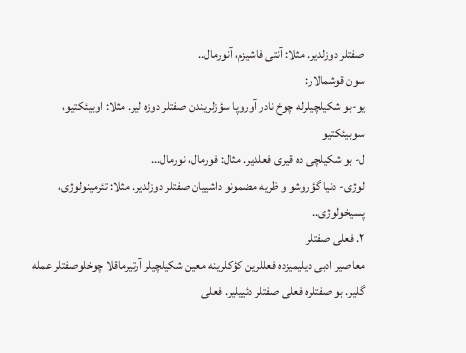صفتلر دوزلدیر. مثلا: آنتی فاشیزم، آنورمال..
سون قوشمالار:
یو-بو شکیلچیلرله چوخ نادر آوروپا سؤزلریندن صفتلر دوزه لیر. مثلا: اوبیئکتیو، سوبیئکتیو
ل- بو شکیلچی ده قیری فعلدیر. مثال: فورمال، نورمال...
لوژی- دنیا گؤروشو و ظریه مضمونو داشییان صفتلر دوزلدیر. مثلا: تئرمینولوژی، پسیخولوژی..
٢. فعلی صفتلر
معاصیر ادبی دیلیمیزده فعللرین کؤکلرینه معین شکیلچیلر آرتیرماقلا چوخلوصفتلر عمله گلیر. بو صفتلره فعلی صفتلر دئییلیر. فعلی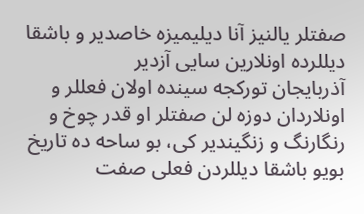صفتلر یالنیز آنا دیلیمیزه خاصدیر و باشقا دیللرده اونلارین سایی آزدیر
آذربایجان تورکجه سینده اولان فعللر و اونلاردان دوزه لن صفتلر او قدر چوخ و رنگارنگ و زنگیندیر کی، بو ساحه ده تاریخ بویو باشقا دیللردن فعلی صفت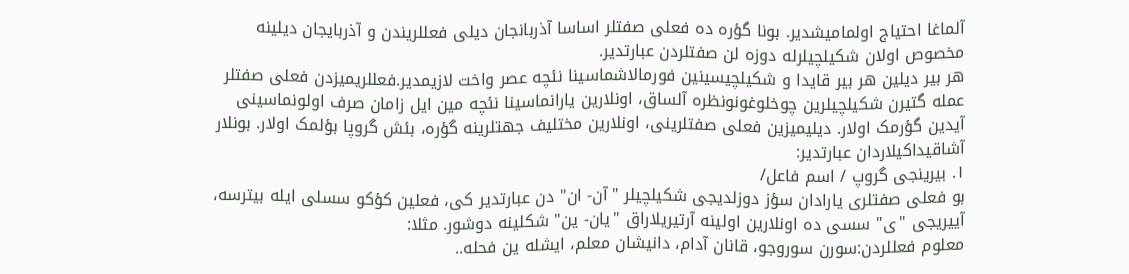آلماغا احتیاج اولمامیشدیر. بونا گؤره ده فعلی صفتلر اساسا آذربانجان دیلی فعللریندن و آذربایجان دیلینه مخصوص اولان شکیلچیلرله دوزه لن صفتلردن عبارتدیر.
هر بیر دیلین هر بیر قایدا و شکیلچیسینین فورمالاشماسینا نئچه عصر واخت لازیمدیر.فعللریمیزدن فعلی صفتلر عمله گتیرن شکیلچیلرین چوخلوغونونظره آلساق، اونلارین یارانماسینا نئچه مین ایل زامان صرف اولونماسینی آیدین گؤرمک اولار. دیلیمیزین فعلی صفتلرینی، اونلارین مختلیف جهتلرینه گؤره، بئش گروپا بؤلمک اولار. بونلار آشاقیداکیلاردان عبارتدیر:
١. بیرینجی گروپ / اسم فاعل/
بو فعلی صفتلری یارادان سؤز دوزلدیجی شکیلچیلر "آن- ان" دن عبارتدیر کی، فعلین کؤکو سسلی ایله بیترسه، آییریجی "ی" سسی ده اونلارین اولینه آرتیریلاراق "یان- ین" شکلینه دوشور. مثلا:
معلوم فعللردن:سورن سوروجو، قانان آدام، دانیشان معلم، ایشله ین فحله..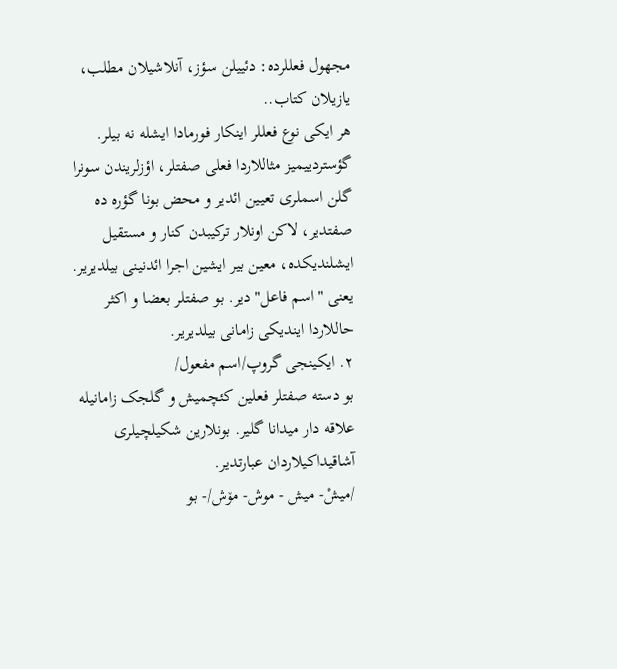مجهول فعللرده: دئییلن سؤز، آنلاشیلان مطلب، یازیلان کتاب..
هر ایکی نوع فعللر اینکار فورمادا ایشله نه بیلر.
گؤستردییمیز مثاللاردا فعلی صفتلر، اؤزلریندن سونرا گلن اسملری تعیین ائدیر و محض بونا گؤره ده صفتدیر، لاکن اونلار ترکیبدن کنار و مستقیل ایشلندیکده، معین بیر ایشین اجرا ائدنینی بیلدیریر. یعنی "اسم فاعل"دیر. بو صفتلر بعضا و اکثر حاللاردا ایندیکی زامانی بیلدیریر.
٢. ایکینجی گروپ/اسم مفعول/
بو دسته صفتلر فعلین کئچمیش و گلجک زامانیله علاقه دار میدانا گلیر. بونلارین شکیلچیلری آشاقیداکیلاردان عبارتدیر.
/میشْ- میش - موش- مۆش/- بو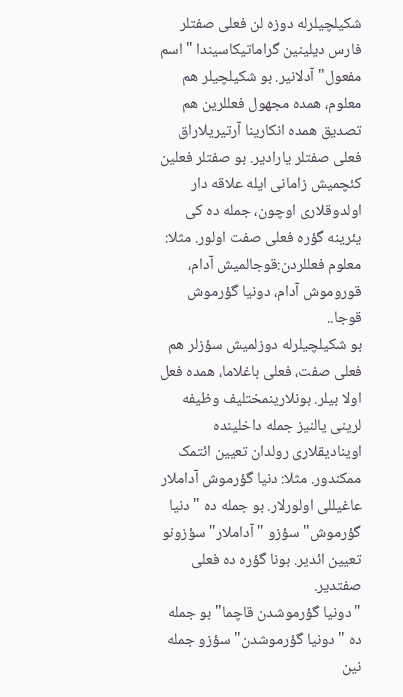شکیلچیلرله دوزه لن فعلی صفتلر فارس دیلینین گراماتیکاسیندا "اسم مفعول" آدلانیر. بو شکیلچیلر هم معلوم، همده مجهول فعللرین هم تصدیق همده انکارینا آرتیریلاراق فعلی صفتلر یارادیر. بو صفتلر فعلین کئچمیش زامانی ایله علاقه دار اولدوقلاری اوچون، جمله ده کی یئرینه گؤره فعلی صفت اولور. مثلا:
معلوم فعللردن:قوجالمیش آدام، قوروموش آدام، دونیا گؤرموش قوجا..
بو شکیلچیلرله دوزلمیش سؤزلر هم فعلی صفت، فعلی باغلاما، همده فعل اولا بیلر. بونلارینمختلیف وظیفه لرینی یالنیز جمله داخلینده اوینادیقلاری رولدان تعیین ائتمک ممکندور. مثلا: دنیا گؤرموش آداملار عاغیللی اولورلار. بو جمله ده " دنیا گؤرموش" سؤزو " آداملار" سؤزونو تعیین ائدیر. بونا گؤره ده فعلی صفتدیر.
"دونیا گؤرموشدن قاچما" بو جمله ده "دونیا گؤرموشدن" سؤزو جمله نین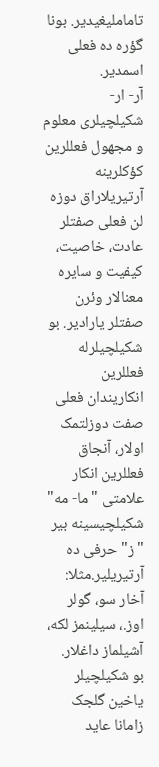تاماملیغیدیر. بونا گؤره ده فعلی اسمدیر.
آر- ار- شکیلچیلری معلوم و مجهول فعللرین کؤکلرینه آرتیریلاراق دوزه لن فعلی صفتلر عادت، خاصیت، کیفیت و سایره معنالار وئرن صفتلر یارادیر. بو شکیلچیلرله فعللرین انکاریندان فعلی صفت دوزلتمک اولار، آنجاق فعللرین انکار علامتی "ما- مه" شکیلچیسینه بیر "ز" حرفی ده آرتیریلیر.مثلا: آخار سو، گولر اوز.، سیلینمز لکه، آشیلماز داغلار.
بو شکیلچیلر یاخین گلجک زامانا عاید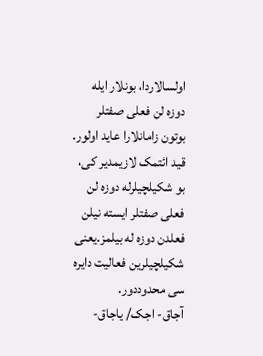اولسالاردا، بونلار ایله دوزه لن فعلی صفتلر بوتون زامانلارا عاید اولور.
قید ائتمک لازیمدیر کی، بو شکیلچیلرله دوزه لن فعلی صفتلر ایسته نیلن فعلدن دوزه له بیلمز.یعنی شکیلچیلرین فعالیت دایره سی محدوددور.
آجاق- اجک/ یاجاق-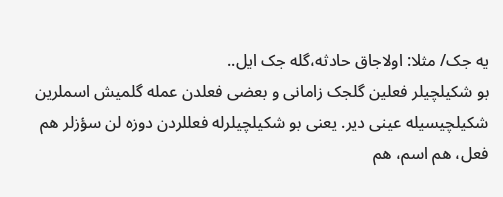یه جک/ مثلا: اولاجاق حادثه،گله جک ایل..
بو شکیلچیلر فعلین گلجک زامانی و بعضی فعلدن عمله گلمیش اسملرین شکیلچیسیله عینی دیر. یعنی بو شکیلچیلرله فعللردن دوزه لن سؤزلر هم فعل، هم اسم، هم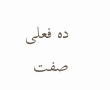ده فعلی صفت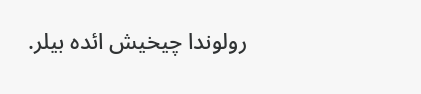رولوندا چیخیش ائده بیلر.